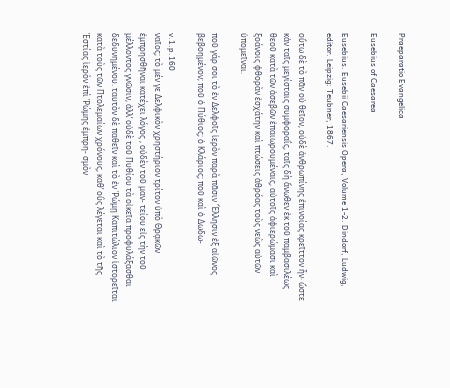Praeparatio Evangelica

Eusebius of Caesarea

Eusebius. Eusebii Caesariensis Opera, Volume 1-2. Dindorf, Ludwig, editor. Leipzig: Teubner, 1867.

οὕτω δὲ τὸ πᾶν οὐ θεῖον, οὐδὲ ἀνθρωπίνης ἐπινοίας κρεῖττον ἦν· ὥστε κἀν ταῖς μεγίσταις συμφοραἳς, ταῖς δὴ ἄνωθεν ἐκ τοῦ παμβασιλέως θεοῦ κατὰ τῶν ἀσεβῶν ἐπαιωρουμέναις, αὐτοῖς ἀφιερώμασι καὶ ξοάνοις φθορὰν ἐσχάτην καὶ πτώσεις ἀθρόας τοὺς νεὼς αὐτῶν ὑπομεῖναι.

ποῦ γάρ σοι τὸ ἐν Δελφοῖς ἱερὸν παρὰ πᾶσιν Ἕλλησιν ἐξ αἰῶνος βεβοημένον; ποῦ ὁ Πύθιος; ὁ Κλάριος; ποῦ καὶ ὁ Δωδω-

v.1.p.160
ναῖος; τὸ μέν γε Δελφικὸν χρηστήριον τρίτον ὑπὸ Θρᾳκῶν ἐμπρησθῆναι κατέχει λόγος , οὐδὲν τοῦ μαν- τείου εἰς τὴν τοῦ μέλλοντος γνῶσιν, ἀλλ’ οὐδὲ τοῦ Πυθίου τὰ οἰκεῖα προφυλάξασθαι δεδυνημένου. ταυτὸν δὲ παθεῖν καὶ τὸ ἐν Ῥώμῃ Καπιτώλιον ἱστορεῖται κατὰ τοὺς τῶν Πτολεμαίων χρόνους, καθ’ οὓς λέγεται καὶ τὸ τῆς Ἑστίας ἱερὸν ἐπὶ Ῥώμης ἐμπρη- σμὸν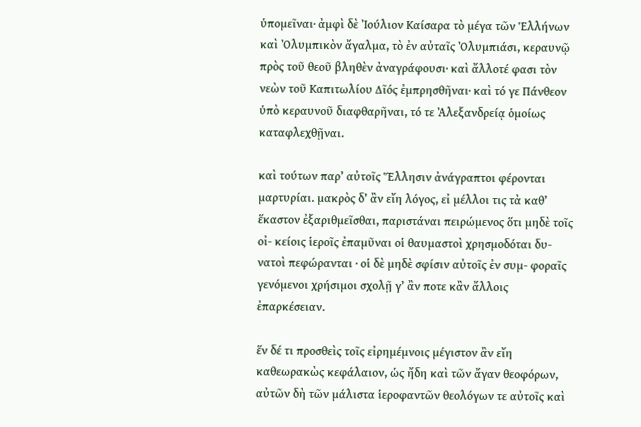ὑπομεῖναι· ἀμφὶ δὲ Ἰούλιον Καίσαρα τὸ μέγα τῶν Ἑλλήνων καὶ Ὀλυμπικὸν ἄγαλμα, τὸ ἐν αὐταῖς Ὀλυμπιάσι, κεραυνῷ πρὸς τοῦ θεοῦ βληθὲν ἀναγράφουσι· καὶ ἄλλοτέ φασι τὸν νεὼν τοῦ Καπιτωλίου Δῖός ἐμπρησθῆναι· καὶ τό γε Πάνθεον ὑπὸ κεραυνοῦ διαφθαρῆναι, τό τε Ἀλεξανδρείᾳ ὁμοίως καταφλεχθῇναι.

καὶ τούτων παρ’ αὐτοῖς Ἕλλησιν ἀνάγραπτοι φέρονται μαρτυρίαι. μακρὸς δ’ ἂν εἴη λόγος, εἰ μέλλοι τις τὰ καθ’ ἕκαστον ἐξαριθμεῖσθαι, παριστάναι πειρώμενος ὅτι μηδὲ τοῖς οἰ- κείοις ἱεροῖς ἐπαμῦναι οἱ θαυμαστοὶ χρησμοδόται δυ- νατοὶ πεφώρανται · οἱ δὲ μηδὲ σφίσιν αὐτοῖς ἐν συμ- φοραῖς γενόμενοι χρήσιμοι σχολῇ γ’ ἂν ποτε κἂν ἄλλοις ἐπαρκέσειαν.

ἕν δέ τι προσθεὶς τοῖς εἰρημέμνοις μέγιστον ἂν εἴη καθεωρακὼς κεφάλαιον, ὡς ἤδη καὶ τῶν ἄγαν θεοφόρων, αὐτῶν δὴ τῶν μάλιστα ἱεροφαντῶν θεολόγων τε αὐτοῖς καὶ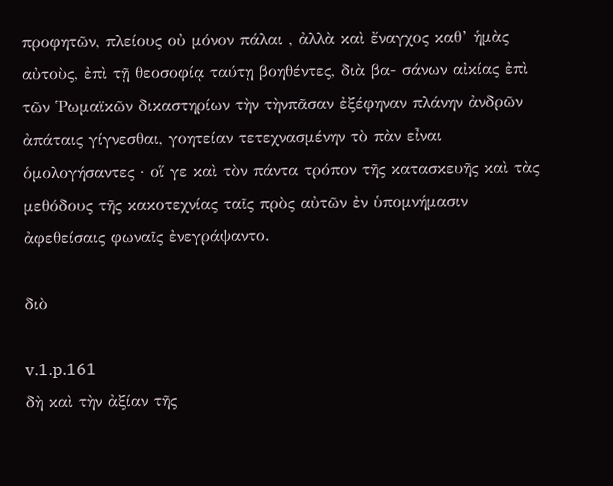προφητῶν, πλείους οὐ μόνον πάλαι , ἀλλὰ καὶ ἔναγχος καθ’ ἡμὰς αὐτοὺς, ἐπὶ τῇ θεοσοφίᾳ ταύτῃ βοηθέντες, διὰ βα- σάνων αἰκίας ἐπὶ τῶν Ῥωμαϊκῶν δικαστηρίων τὴν τὴνπᾶσαν ἐξέφηναν πλάνην ἀνδρῶν ἀπάταις γίγνεσθαι, γοητείαν τετεχνασμένην τὸ πὰν εἶναι ὁμολογήσαντες · οἵ γε καὶ τὸν πάντα τρόπον τῆς κατασκευῆς καὶ τὰς μεθόδους τῆς κακοτεχνίας ταῖς πρὸς αὐτῶν ἐν ὑπομνήμασιν ἀφεθείσαις φωναῖς ἐνεγράψαντο.

διὸ

v.1.p.161
δὴ καὶ τὴν ἀξίαν τῆς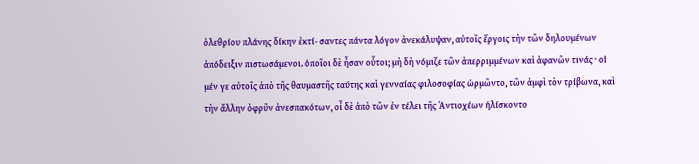ὀλεθρίου πλάνης δίκην ἐκτί- σαντες πάντα λόγον ἀνεκάλυψαν, αὐτοῖς ἔργοις τὴν τῶν δηλουμένων ἀπόδειξιν πιστωσάμενοι. ὁποῖοι δὲ ἦσαν οὗτοι; μὴ δὴ νόμιζε τῶν ἀπερριμμένων καὶ ἀφανῶν τινάς · οἱ μέν γε αὐτοῖς ἀπὸ τῆς θαυμαστῆς ταύτης καὶ γενναίας φιλοσοφίας ὡρμῶντο, τῶν ἀμφὶ τὸν τρίβωνα, καὶ τὴν ἄλλην ὀφρῦν ἀνεσπακότων, οἶ δὲ ἀπὸ τῶν ἐν τέλει τῆς Ἀντιοχέων ἡλίσκοντο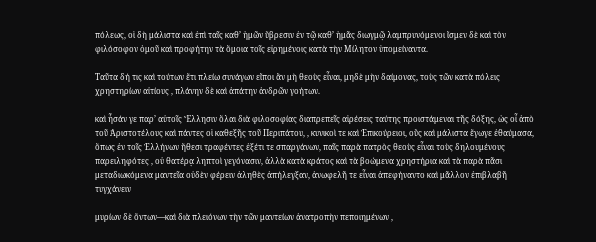πόλεως, οἱ δὴ μάλιστα καὶ ἐπὶ ταῖς καθ’ ἡμῶν ὕβρεσιν ἐν τῷ καθ’ ἡμᾶς διωγμῷ λαμπρυνόμενοι ἴσμεν δὲ καὶ τὸν φιλόσοφον ὁμοῦ καὶ προφήτην τὰ ὅμοια τοῖς εἰρημένοις κατὰ τὴν Μίλητον ὑπομείναντα.

Ταῦτα δή τις καὶ τούτων ἔτι πλείω συνάγων εἴποι ἂν μὴ θεοὺς εἶναι, μηδὲ μὴν δαίμονας, τοὺς τῶν κατὰ πόλεις χρηστηρίων αἰτίους , πλάνην δὲ καὶ ἀπάτην ἀνδρῶν γοήτων.

καὶ ἦσάν γε παρ’ αὐτοῖς Ἕλλησιν ὅλαι διὰ φιλοσοφίας διαπρεπεῖς αἱρέσεις ταύτης προιστάμεναι τῆς δόξης, ὡς οἶ ἀπὸ τοῦ Ἀριστοτέλους καὶ πάντες οἱ καθεξῆς τοῦ Περιπάτου, , κυνικοὶ τε καὶ Ἐπικούρειοι, οὓς καὶ μάλιστα ἔγωγε ἐθαύμασα, ὅπως ἐν τοῖς Ἑλλήνων ἤθεσι τραφέντες ἐξέτι τε σπαργάνων, παῖς παρὰ πατρὸς θεοὺς εἶναι τοὺς δηλουμένους παρειληφότες , οὐ θατέρᾳ ληπτοὶ γεγόνασιν, ἀλλὰ κατὰ κράτος καὶ τὰ βοώμενα χρηστήρια καὶ τὰ παρὰ πᾶσι μεταδιωκόμενα μαντεῖα οὐδὲν φέρειν ἀληθὲς ἀπήλεγξαν, ἀνωφελῆ τε εἶναι ἀπεφήναντο καὶ μᾶλλον ἐπιβλαβῆ τυγχάνειν

μυρίων δὲ ὄντων—καὶ διὰ πλειόνων τὴν τῶν μαντείων ἀνατροπὴν πεποιημένων ,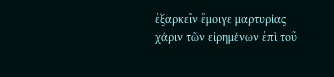ἐξαρκεῖν ἔμοιγε μαρτυρίας χάριν τῶν εἰρημένων ἐπὶ τοῦ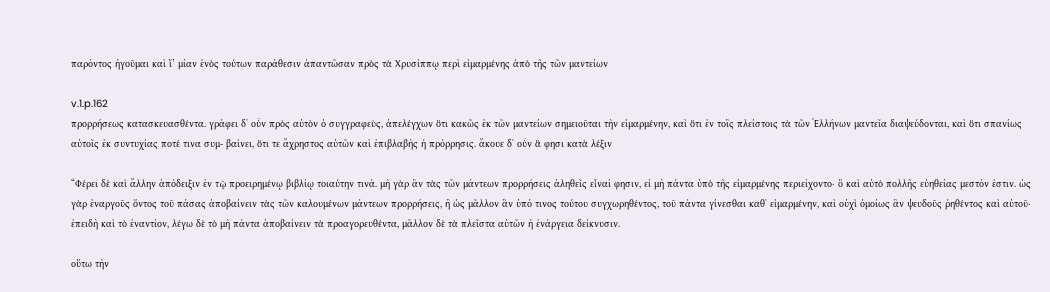παρόντος ἡγοῦμαι καὶ ἴ’ μίαν ἑνὸς τούτων παράθεσιν ἀπαντῶσαν πρὸς τὰ Χρυσίππῳ περὶ εἱμαρμένης ἀπὸ τῆς τῶν μαντείων

v.1.p.162
προρρήσεως κατασκευασθέντα. γράφει δ᾿ οὖν πρὸς αὐτὸν ὁ συγγραφεὺς, ἀπελέγχων ὅτι κακῶς ἐκ τῶν μαντείων σημειοῦται τὴν εἱμαρμένην, καὶ ὅτι ἐν τοἲς πλείστοις τὰ τῶν Ἑλλήνων μαντεῖα διαψεύδονται, καὶ ὅτι σπανίως αὐτοῖς ἐκ συντυχίας ποτέ τινα συμ- βαίνει, ὅτι τε ἄχρηστος αὐτῶν καὶ ἐπιβλαβὴς ἡ πρόρρησις. ἄκουε δ᾿ οὖν ἅ φησι κατὰ λέξιν

“Φέρει δὲ καὶ ἄλλην ἀπόδειξιν ἐν τῷ προειρημένῳ βιβλίῳ τοιαύτην τινά. μὴ γὰρ ἂν τὰς τῶν μάντεων προρρήσεις ἀληθεῖς εἶναί φησιν, εἰ μὴ πάντα ὑπὸ τῆς εἱμαρμένης περιείχοντο· ὃ καὶ αὐτὸ πολλῆς εὐηθείας μεστόν ἐστιν. ὡς γὰρ ἐναργοῦς ὄντος τοῦ πάσας ἀποβαίνειν τὰς τῶν καλουμένων μάντεων προρρήσεις, ἢ ὡς μᾶλλον ἂν ὑπό τινος τούτου συγχωρηθέντος, τοῦ πάντα γίνεσθαι καθ᾿ εἱμαρμένην, καὶ οὐχὶ ὁμοίως ἂν ψευδοῦς ῥηθέντος καὶ αὐτοῦ· ἐπειδὴ καὶ τὸ ἐναντίον, λέγω δὲ τὸ μὴ πάντα ἀποβαίνειν τὰ προαγορευθέντα, μᾶλλον δὲ τὰ πλεῖστα αὐτῶν ἡ ἐνάργεια δείκνυσιν.

οὕτω τὴν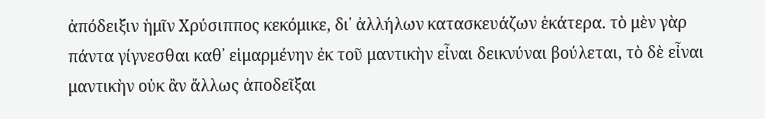ἀπόδειξιν ἡμῖν Χρύσιππος κεκόμικε, δι᾿ ἀλλήλων κατασκευάζων ἑκάτερα. τὸ μὲν γὰρ πάντα γίγνεσθαι καθ᾿ εἱμαρμένην ἐκ τοῦ μαντικὴν εἶναι δεικνύναι βούλεται, τὸ δὲ εἶναι μαντικὴν οὐκ ἂν ἄλλως ἀποδεῖξαι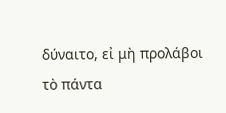δύναιτο, εἰ μὴ προλάβοι τὸ πάντα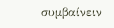συμβαίνειν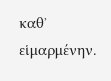καθ᾿ εἱμαρμένην.